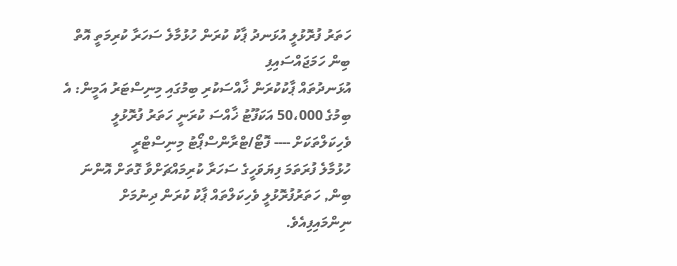ހަތަރު ފުރޮޅުލީ އުޅަނދު ޕާކު ކުރަން ހުޅުމާލެ ސަހަރާ ކުރިމަތީ އޮތް ބިން ހަމަޖައްސައިފި
އުޅަނދުތައް ޕާކުކުރަން ޚާއްސަކުރި ބިމުގައި މިނިސްޓަރު އަމީން: އެ ބިމުގެ 50،000 އަކަފޫޓު ޚާއްސަ ކުރަނީ ހަތަރު ފުރޮޅުލީ ވެހިކަލްތަކަށް ---- ފޮޓޯ/ޓްރާންސްޕޯޓު މިނިސްޓްރީ
ހުޅުމާލެ ފުރަތަމަ ފިޔަވަހީގެ ސަހަރާ ކުރިމައްޗަށްވާ ގޮތަށް އޮންނަ ބިން, ހަތަރުފުރޮޅުލީ ވެހިކަލްތައް ޕާކު ކުރަން ދިނުމަށް ނިންމައިފިއެވެ.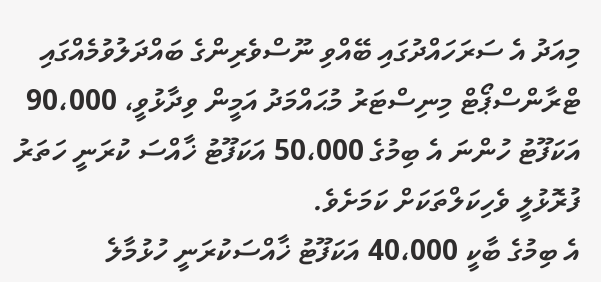މިއަދު އެ ސަރަހައްދުގައި ބޭއްވި ނޫސްވެރިންގެ ބައްދަލުވުމެއްގައި ޓްރާންސްޕޯޓް މިނިސްޓަރު މުޙައްމަދު އަމީން ވިދާޅުވީ، 90،000 އަކަފޫޓު ހުންނަ އެ ބިމުގެ 50،000 އަކަފޫޓު ޚާއްސަ ކުރަނީ ހަތަރު ފުރޮޅުލީ ވެހިކަލްތަކަށް ކަމަށެވެ.
އެ ބިމުގެ ބާކީ 40،000 އަކަފޫޓު ޚާއްސަކުރަނީ ހުޅުމާލެ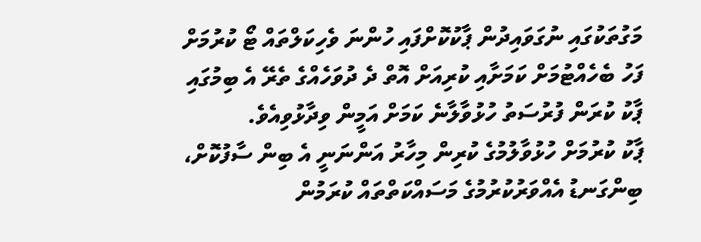މަގުތަކުގައި ނުގަވައިދުން ޕާކުކޮށްފައި ހުންނަ ވެހިކަލްތައް ޓޯ ކުރުމަށް ފަހު ބެހެއްޓުމަށް ކަމަށާއި ކުރިއަށް އޮތް ދެ ދުވަހެއްގެ ތެރޭ އެ ބިމުގައި ޕާކު ކުރަން ފުރުސަތު ހުޅުވާލާނެ ކަމަށް އަމީން ވިދާޅުވިއެވެ.
ޕާކު ކުރުމަށް ހުޅުވާލުމުގެ ކުރިން މިހާރު އަންނަނީ އެ ބިން ސާފުކޮށް، ބިންގަނޑު އެއްވަރުކުރުމުގެ މަސައްކަތްތައް ކުރަމުން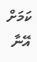ކަމަށް އޭނާ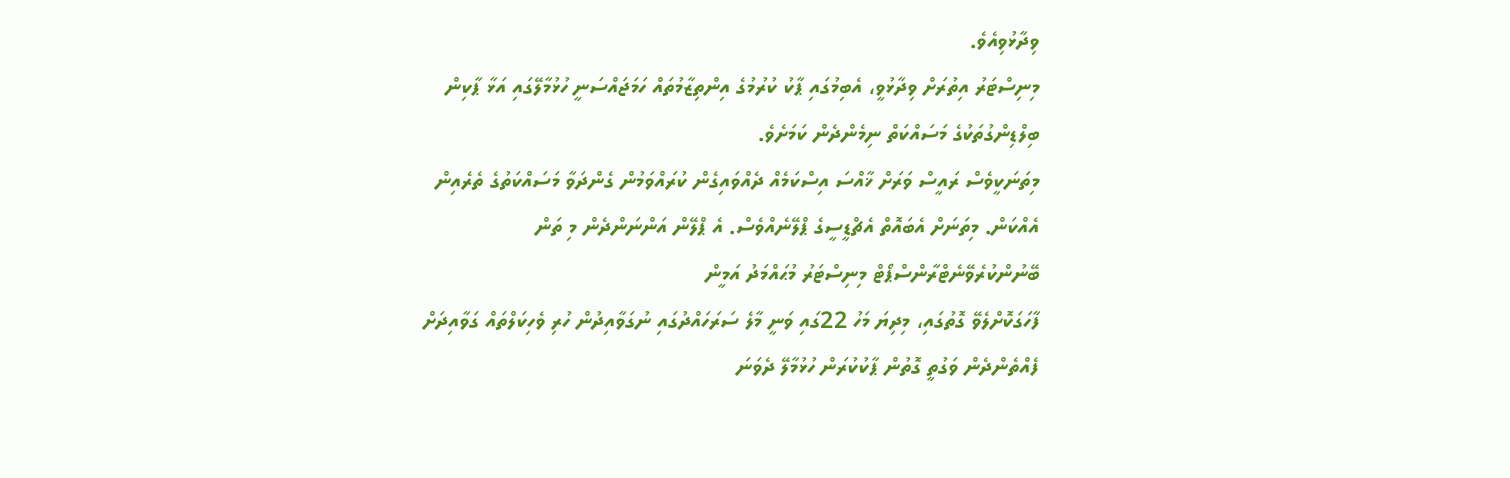ވިދާޅުވިއެވެ.
މިނިސްޓަރު އިތުރަށް ވިދާޅުވީ، އެބިމުގައި ޕާކު ކުރުމުގެ އިންތިޒާމުތައް ހަމަޖައްސަނީ ހުޅުމާލޭގައި އަޅާ ޕާކިން ބިލްޑިންގުތަކުގެ މަސައްކަތް ނިމެންދެން ކަމަށެވެ.
މިތަނަކީވެސް ރައީސް ވަރަށް ޚާއްސަ އިސްކަމެއް ދެއްވައިގެން ކުރައްވަމުން ގެންދަވާ މަސައްކަތުގެ ތެރެއިން އެއްކަން. މިތަނަށް އެބައޮތް އެޗްޑީސީގެ ޕްލޭނެއްވެސް. އެ ޕްލޭން އަންނަންދެން މި ތަން ބޭނުންކުރެވޭނެޓްރާންސްޕޯޓް މިނިސްޓަރު މުޙައްމަދު އަމީން
ފާހަގަކޮށްލެވޭ ގޮތުގައި، މިދިޔަ މަހު 22ގައި ވަނީ މާލެ ސަރަހައްދުގައި ނުގަވާއިދުން ހުރި ވެހިކަލްތައް ގަވާއިދަށް ފެއްތެންދެން ވަގުތީ ގޮތުން ޕާކުކުރަން ހުޅުމާލޭ ދެވަނަ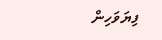ފިޔަވަހިން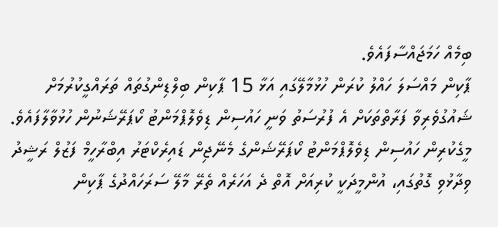ބިމެއް ހަމަޖައްސާފައެވެ.
ޕާކިން މައްސަލަ ހައްލު ކުރަން ހުޅުމާލޭގައި އަޅާ 15 ޕާކިން ބިލްޑިންގުތައް ތަރައްގީކުރުމަށް ޝައުގުވެރިވާ ފަރާތްތަކަށް އެ ފުރުސަތު ވަނީ ހައުސިން ޑިވެލޮޕްމަންޓު ކޯޕަރޭޝަނުން ހުޅުވާލާފައެވެ.
މީގެކުރިން ހައުސިން ޑިވެލޮޕްމަންޓު ކޯޕަރޭޝަންގެ މެނޭޖިން ޑައިރެކްޓަރު އިބްރާހީމް ފަޒުލް ރަޝީދު ވިދާޅުވި ގޮތުގައި، އުންމީދަކީ ކުރިއަށް އޮތް ދެ އަހަރެއް ތެރޭ މާލޭ ސަރަހައްދުގެ ޕާކިން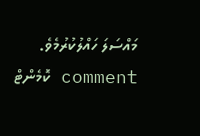މައްސަލަ ހައްލުކުރުމެވެ.
comment ކޮމެންޓް